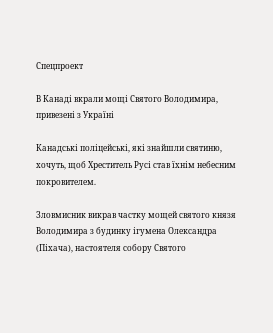Спецпроект

В Канаді вкрали мощі Святого Володимира, привезені з Україні

Канадські поліцейські, які знайшли святиню, хочуть, щоб Хреститель Русі став їхнім небесним покровителем.

Зловмисник викрав частку мощей святого князя Володимира з будинку ігумена Олександра (Піхача), настоятеля собору Святого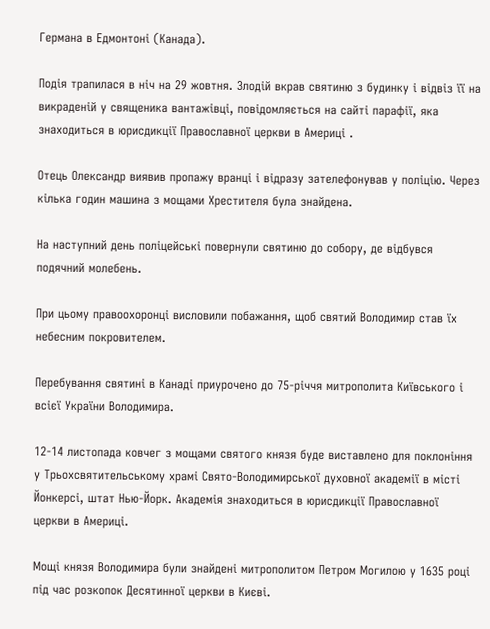Германа в Едмонтоні (Канада).

Подія трапилася в ніч на 29 жовтня. Злодій вкрав святиню з будинку і відвіз її на викраденій у священика вантажівці, повідомляється на сайті парафії, яка знаходиться в юрисдикції Православної церкви в Америці .

Отець Олександр виявив пропажу вранці і відразу зателефонував у поліцію. Через кілька годин машина з мощами Хрестителя була знайдена.

На наступний день поліцейські повернули святиню до собору, де відбувся подячний молебень.

При цьому правоохоронці висловили побажання, щоб святий Володимир став їх небесним покровителем.

Перебування святині в Канаді приурочено до 75-річчя митрополита Київського і всієї України Володимира.

12-14 листопада ковчег з мощами святого князя буде виставлено для поклоніння у Трьохсвятительському храмі Свято-Володимирської духовної академії в місті Йонкерсі, штат Нью-Йорк. Академія знаходиться в юрисдикції Православної церкви в Америці.

Мощі князя Володимира були знайдені митрополитом Петром Могилою у 1635 році під час розкопок Десятинної церкви в Києві.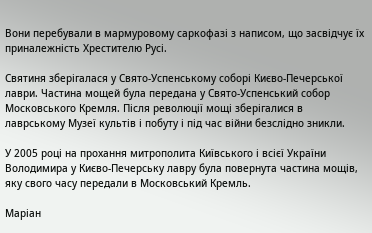Вони перебували в мармуровому саркофазі з написом, що засвідчує їх приналежність Хрестителю Русі.

Святиня зберігалася у Свято-Успенському соборі Києво-Печерської лаври. Частина мощей була передана у Свято-Успенський собор Московського Кремля. Після революції мощі зберігалися в лаврському Музеї культів і побуту і під час війни безслідно зникли.

У 2005 році на прохання митрополита Київського і всієї України Володимира у Києво-Печерську лавру була повернута частина мощів, яку свого часу передали в Московський Кремль.

Маріан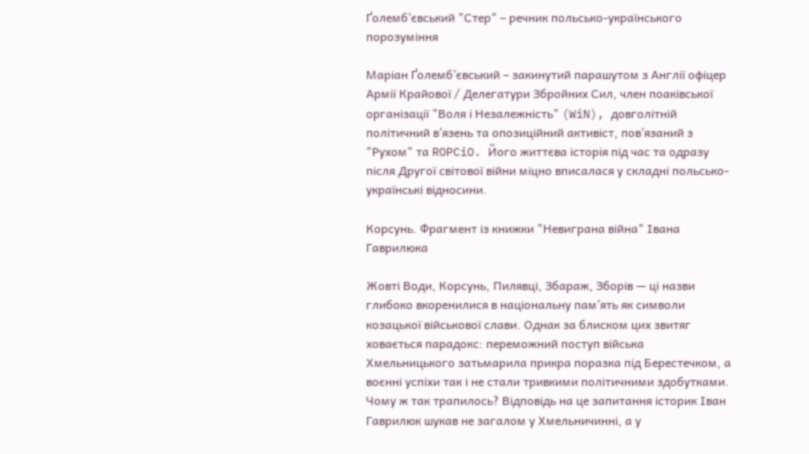Ґолемб’євський "Стер" – речник польсько-українського порозуміння

Маріан Ґолемб’євський – закинутий парашутом з Англії офіцер Армії Крайової / Делегатури Збройних Сил, член поаківської організації "Воля і Незалежність" (WiN), довголітній політичний в’язень та опозиційний активіст, пов’язаний з "Рухом" та ROPCiO. Його життєва історія під час та одразу після Другої світової війни міцно вписалася у складні польсько-українські відносини.

Корсунь. Фрагмент із книжки "Невиграна війна" Івана Гаврилюка

Жовті Води, Корсунь, Пилявці, Збараж, Зборів — ці назви глибоко вкоренилися в національну пам’ять як символи козацької військової слави. Однак за блиском цих звитяг ховається парадокс: переможний поступ війська Хмельницького затьмарила прикра поразка під Берестечком, а воєнні успіхи так і не стали тривкими політичними здобутками. Чому ж так трапилось? Відповідь на це запитання історик Іван Гаврилюк шукав не загалом у Хмельничинні, а у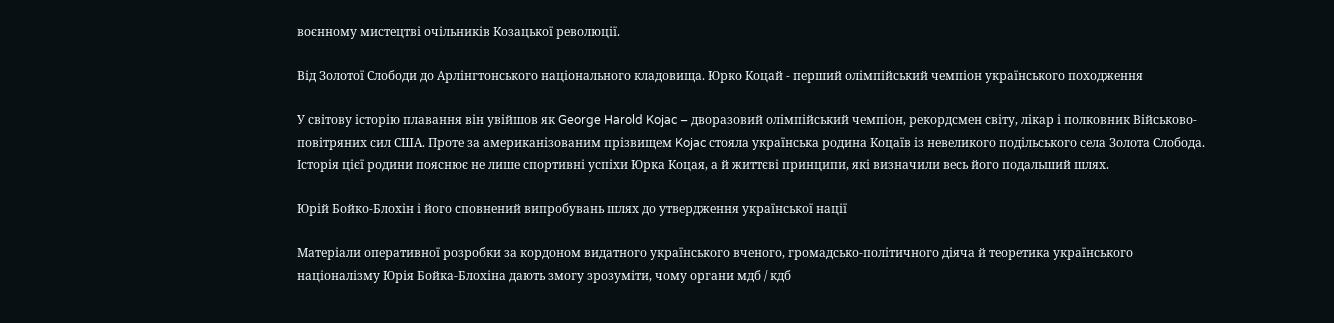воєнному мистецтві очільників Козацької революції.

Від Золотої Слободи до Арлінгтонського національного кладовища. Юрко Коцай - перший олімпійський чемпіон українського походження

У світову історію плавання він увійшов як George Harold Kojac – дворазовий олімпійський чемпіон, рекордсмен світу, лікар і полковник Військово-повітряних сил США. Проте за американізованим прізвищем Kojac стояла українська родина Коцаїв із невеликого подільського села Золота Слобода. Історія цієї родини пояснює не лише спортивні успіхи Юрка Коцая, а й життєві принципи, які визначили весь його подальший шлях.

Юрій Бойко-Блохін і його сповнений випробувань шлях до утвердження української нації

Матеріали оперативної розробки за кордоном видатного українського вченого, громадсько-політичного діяча й теоретика українського націоналізму Юрія Бойка-Блохіна дають змогу зрозуміти, чому органи мдб / кдб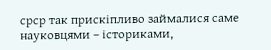срср так прискіпливо займалися саме науковцями – істориками,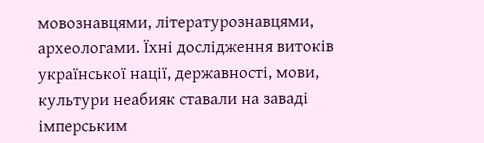мовознавцями, літературознавцями, археологами. Їхні дослідження витоків української нації, державності, мови, культури неабияк ставали на заваді імперським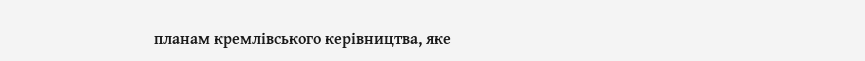планам кремлівського керівництва, яке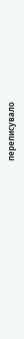переписувало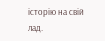історію на свій лад.